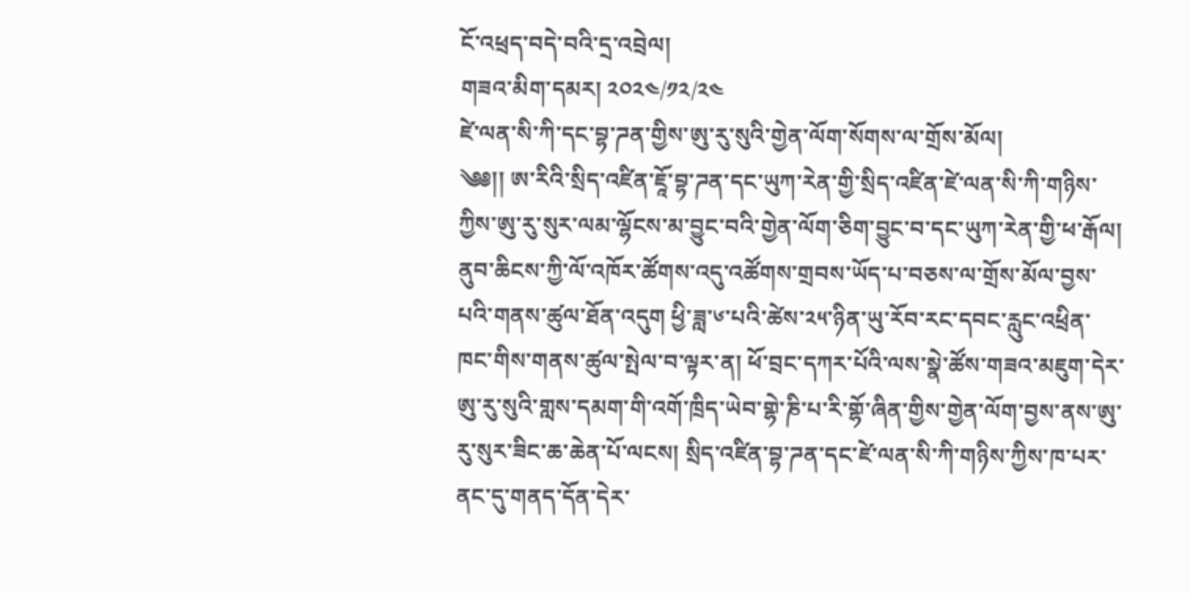ངོ་འཕྲད་བདེ་བའི་དྲ་འབྲེལ།
གཟའ་མིག་དམར། ༢༠༢༤/༡༢/༢༤
ཛེ་ལན་སི་ཀི་དང་བྷ་ཌན་གྱིས་ཨུ་རུ་སུའི་གྱེན་ལོག་སོགས་ལ་གྲོས་མོལ།
༄༅།། ཨ་རིའི་སྲིད་འཛིན་ཇཱོ་བྷ་ཌན་དང་ཡུཀ་རེན་གྱི་སྲིད་འཛིན་ཛེ་ལན་སི་ཀི་གཉིས་ཀྱིས་ཨུ་རུ་སུར་ལམ་ལྷོངས་མ་བྱུང་བའི་གྱེན་ལོག་ཅིག་བྱུང་བ་དང་ཡུཀ་རེན་གྱི་ཕ་རྒོལ། ནུབ་ཆིངས་ཀྱི་ལོ་འཁོར་ཚོགས་འདུ་འཚོགས་གྲབས་ཡོད་པ་བཅས་ལ་གྲོས་མོལ་བྱས་པའི་གནས་ཚུལ་ཐོན་འདུག ཕྱི་ཟླ་༦་པའི་ཚེས་༢༥་ཉིན་ཡུ་རོབ་རང་དབང་རླུང་འཕྲིན་ཁང་གིས་གནས་ཚུལ་སྤེལ་བ་ལྟར་ན། ཕོ་བྲང་དཀར་པོའི་ལས་སྣེ་ཚོས་གཟའ་མཇུག་དེར་ཨུ་རུ་སུའི་གླས་དམག་གི་འགོ་ཁྲིད་ཡེབ་གྷེ་ཎི་པ་རི་གྷོ་ཞིན་གྱིས་གྱེན་ལོག་བྱས་ནས་ཨུ་རུ་སུར་ཟིང་ཆ་ཆེན་པོ་ལངས། སྲིད་འཛིན་བྷ་ཌན་དང་ཛེ་ལན་སི་ཀི་གཉིས་ཀྱིས་ཁ་པར་ནང་དུ་གནད་དོན་དེར་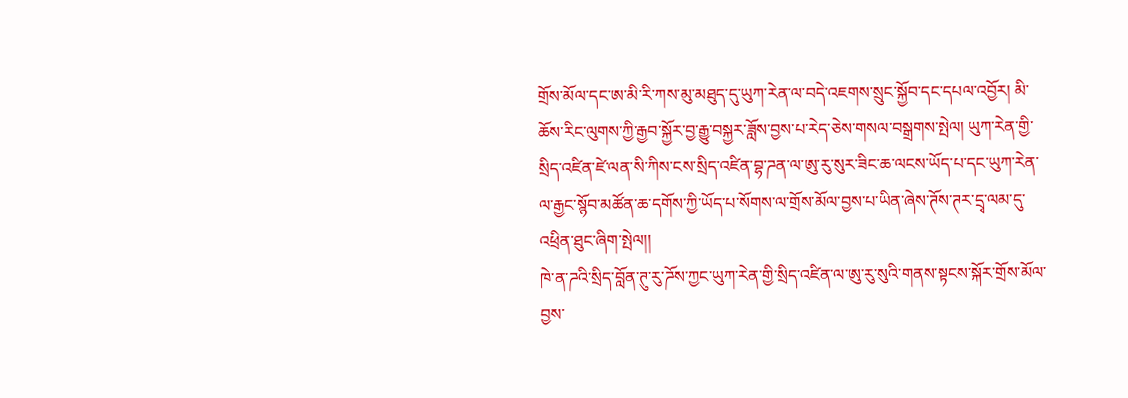གྲོས་མོལ་དང་ཨ་མི་རི་ཀས་མུ་མཐུད་དུ་ཡུཀ་རེན་ལ་བདེ་འཇགས་སྲུང་སྐྱོབ་དང་དཔལ་འབྱོར། མི་ཆོས་རིང་ལུགས་ཀྱི་རྒྱབ་སྐྱོར་བྱ་རྒྱུ་བསྐྱར་ཟློས་བྱས་པ་རེད་ཅེས་གསལ་བསྒྲགས་སྤེལ། ཡུཀ་རེན་གྱི་སྲིད་འཛིན་ཛེ་ལན་སི་ཀིས་ངས་སྲིད་འཛིན་བྷ་ཌན་ལ་ཨུ་རུ་སུར་ཟིང་ཆ་ལངས་ཡོད་པ་དང་ཡུཀ་རེན་ལ་རྒྱང་སྙོབ་མཚོན་ཆ་དགོས་ཀྱི་ཡོད་པ་སོགས་ལ་གྲོས་མོལ་བྱས་པ་ཡིན་ཞེས་ཊོས་ཊར་དྲྭ་ལམ་དུ་འཕྲིན་ཐུང་ཞིག་སྤེལ།།
ཁེ་ན་ཌའི་སྲིད་བློན་ཊུ་རུ་ཌོས་ཀྱང་ཡུཀ་རེན་གྱི་སྲིད་འཛིན་ལ་ཨུ་རུ་སུའི་གནས་སྟངས་སྐོར་གྲོས་མོལ་བྱས་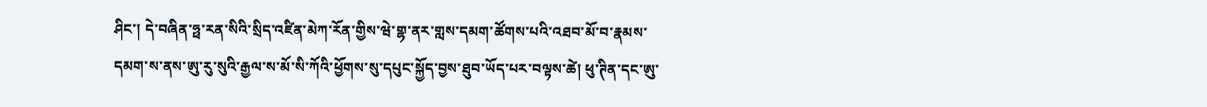ཤིང་། དེ་བཞིན་ཧྥ་རན་སིའི་སྲིད་འཛིན་མེཀ་རོན་གྱིས་ཝེ་གྷ་ནར་གླས་དམག་ཚོགས་པའི་འཐབ་མོ་བ་རྣམས་དམག་ས་ནས་ཨུ་རུ་སུའི་རྒྱལ་ས་མོ་སི་ཀོའི་ཕྱོགས་སུ་དཔུང་སྐྱོད་བྱས་ཐུབ་ཡོད་པར་བལྟས་ཚེ། ཕུ་ཊིན་དང་ཨུ་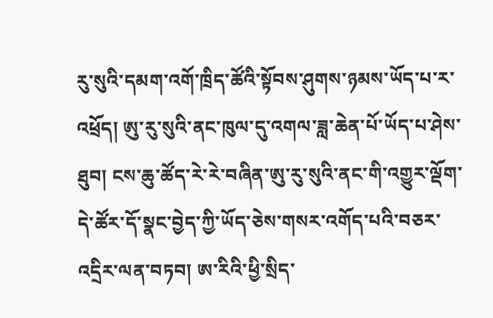རུ་སུའི་དམག་འགོ་ཁྲིད་ཚོའི་སྟོབས་ཤུགས་ཉམས་ཡོད་པ་ར་འཕྲོད། ཨུ་རུ་སུའི་ནང་ཁུལ་དུ་འགལ་ཟླ་ཆེན་པོ་ཡོད་པ་ཤེས་ཐུབ། ངས་ཆུ་ཚོད་རེ་རེ་བཞིན་ཨུ་རུ་སུའི་ནང་གི་འགྱུར་ལྡོག་དེ་ཚོར་དོ་སྣང་བྱེད་ཀྱི་ཡོད་ཅེས་གསར་འགོད་པའི་བཅར་འདྲིར་ལན་བཏབ། ཨ་རིའི་ཕྱི་སྲིད་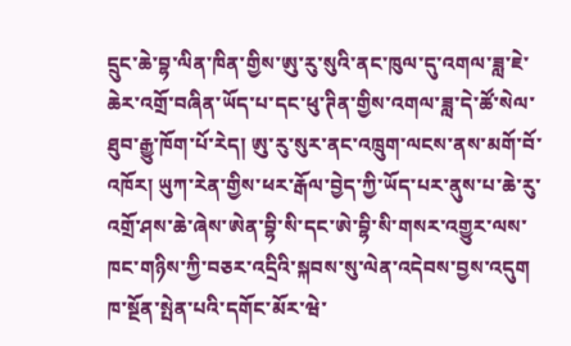དྲུང་ཆེ་བྷ་ལིན་ཁིན་གྱིས་ཨུ་རུ་སུའི་ནང་ཁུལ་དུ་འགལ་ཟླ་ཇེ་ཆེར་འགྲོ་བཞིན་ཡོད་པ་དང་ཕུ་ཊིན་གྱིས་འགལ་ཟླ་དེ་ཚོ་སེལ་ཐུབ་རྒྱུ་ཁོག་པོ་རེད། ཨུ་རུ་སུར་ནང་འཁྲུག་ལངས་ནས་མགོ་བོ་འཁོར། ཡུཀ་རེན་གྱིས་ཕར་རྒོལ་བྱེད་ཀྱི་ཡོད་པར་ནུས་པ་ཆེ་རུ་འགྲོ་ཤས་ཆེ་ཞེས་ཨེན་བྷི་སི་དང་ཨེ་བྷི་སི་གསར་འགྱུར་ལས་ཁང་གཉིས་ཀྱི་བཅར་འདྲིའི་སྐབས་སུ་ལེན་འདེབས་བྱས་འདུག
ཁ་སྔོན་སྤེན་པའི་དགོང་མོར་ཝེ་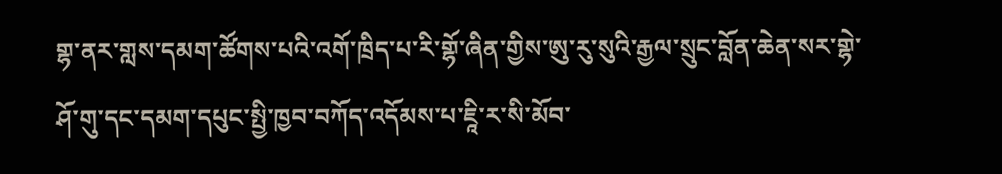གྷ་ནར་གླས་དམག་ཚོགས་པའི་འགོ་ཁྲིད་པ་རི་གྷོ་ཞིན་གྱིས་ཨུ་རུ་སུའི་རྒྱལ་སྲུང་བློན་ཆེན་སར་གྷེ་ཤོ་གུ་དང་དམག་དཔུང་སྤྱི་ཁྱབ་བཀོད་འདོམས་པ་ཇཱི་ར་སི་མོབ་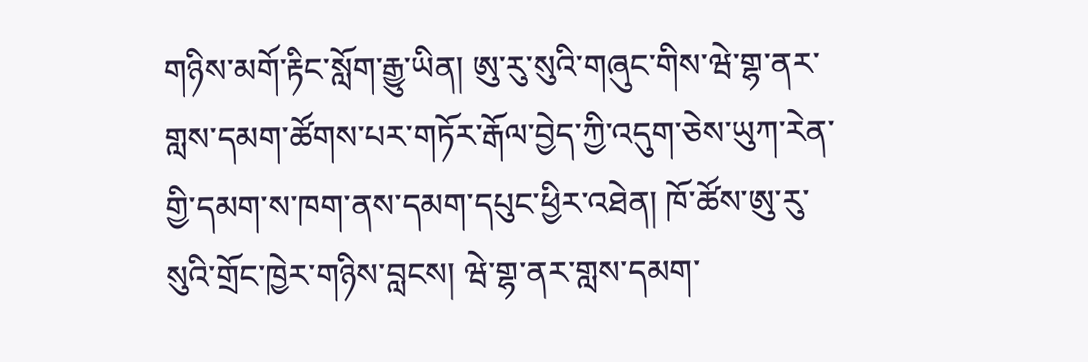གཉིས་མགོ་རྟིང་སློག་རྒྱུ་ཡིན། ཨུ་རུ་སུའི་གཞུང་གིས་ཝེ་གྷ་ནར་གླས་དམག་ཚོགས་པར་གཏོར་རྒོལ་བྱེད་ཀྱི་འདུག་ཅེས་ཡུཀ་རེན་གྱི་དམག་ས་ཁག་ནས་དམག་དཔུང་ཕྱིར་འཐེན། ཁོ་ཚོས་ཨུ་རུ་སུའི་གྲོང་ཁྱེར་གཉིས་བླངས། ཝེ་གྷ་ནར་གླས་དམག་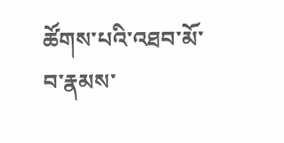ཚོགས་པའི་འཐབ་མོ་བ་རྣམས་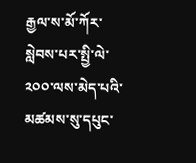རྒྱལ་ས་མོ་ཀོར་སླེབས་པར་སྤྱི་ལེ་༢༠༠་ལས་མེད་པའི་མཚམས་སུ་དཔུང་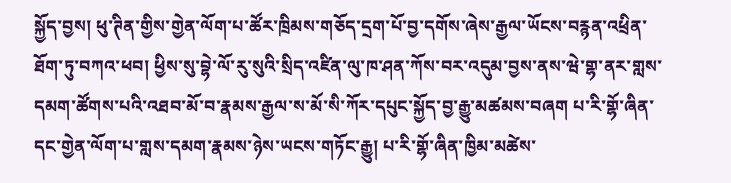སྐྱོད་བྱས། ཕུ་ཊིན་གྱིས་གྱེན་ལོག་པ་ཚོར་ཁྲིམས་གཅོད་དྲག་པོ་བྱ་དགོས་ཞེས་རྒྱལ་ཡོངས་བརྙན་འཕྲིན་ཐོག་ཏུ་བཀའ་ཕབ། ཕྱིས་སུ་བྷེ་ལོ་རུ་སུའི་སྲིད་འཛིན་ལུ་ཁ་ཤན་ཀོས་བར་འདུམ་བྱས་ནས་ཝེ་གྷ་ནར་གླས་དམག་ཚོགས་པའི་འཐབ་མོ་བ་རྣམས་རྒྱལ་ས་མོ་སི་ཀོར་དཔུང་སྐྱོད་བྱ་རྒྱུ་མཚམས་བཞག པ་རི་གྷོ་ཞིན་དང་གྱེན་ལོག་པ་གླས་དམག་རྣམས་ཉེས་ཡངས་གཏོང་རྒྱུ། པ་རི་གྷོ་ཞིན་ཁྱིམ་མཚེས་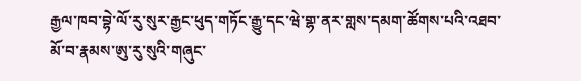རྒྱལ་ཁབ་བྷེ་ལོ་རུ་སུར་རྒྱང་ཕུད་གཏོང་རྒྱུ་དང་ཝེ་གྷ་ནར་གླས་དམག་ཚོགས་པའི་འཐབ་མོ་བ་རྣམས་ཨུ་རུ་སུའི་གཞུང་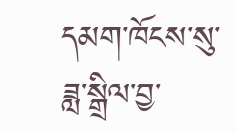དམག་ཁོངས་སུ་ཟླ་སྒྲིལ་བྱ་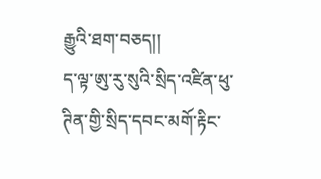རྒྱུའི་ཐག་བཅད།།
ད་ལྟ་ཨུ་རུ་སུའི་སྲིད་འཛིན་ཕུ་ཊིན་གྱི་སྲིད་དབང་མགོ་རྟིང་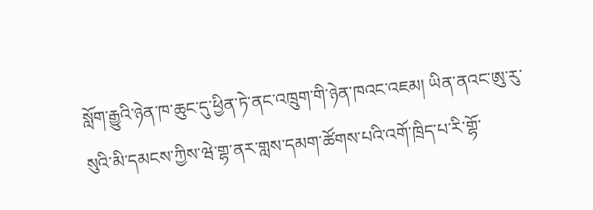སློག་རྒྱུའི་ཉེན་ཁ་ཆུང་དུ་ཕྱིན་ཏེ་ནང་འཁྲུག་གི་ཉེན་ཁའང་འཇམ། ཡིན་ནའང་ཨུ་རུ་སུའི་མི་དམངས་ཀྱིས་ཝེ་གྷ་ནར་གླས་དམག་ཚོགས་པའི་འགོ་ཁྲིད་པ་རི་གྷོ་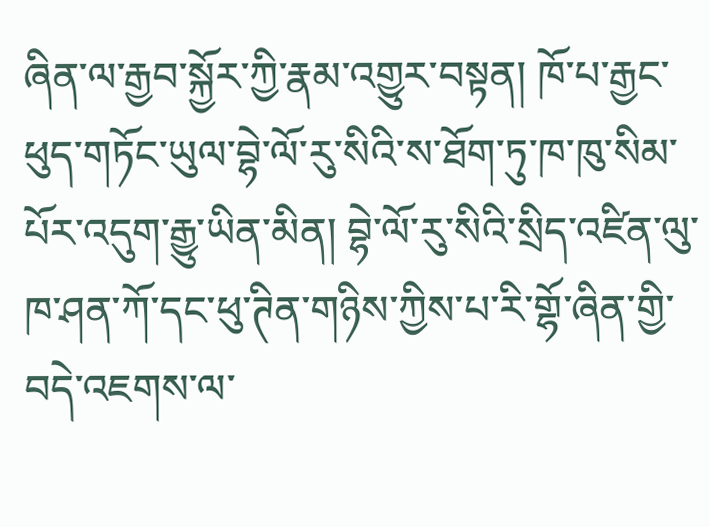ཞིན་ལ་རྒྱབ་སྐྱོར་ཀྱི་རྣམ་འགྱུར་བསྟན། ཁོ་པ་རྒྱང་ཕུད་གཏོང་ཡུལ་བྷེ་ལོ་རུ་སིའི་ས་ཐོག་ཏུ་ཁ་ཁུ་སིམ་པོར་འདུག་རྒྱུ་ཡིན་མིན། བྷེ་ལོ་རུ་སིའི་སྲིད་འཛིན་ལུ་ཁ་ཤན་ཀོ་དང་ཕུ་ཊིན་གཉིས་ཀྱིས་པ་རི་གྷོ་ཞིན་གྱི་བདེ་འཇགས་ལ་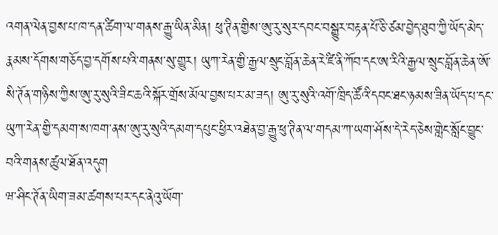འགན་ལེན་བྱས་པ་ཁ་དན་ཚིག་ལ་གནས་རྒྱུ་ཡིན་མིན། ཕུ་ཊིན་གྱིས་ཨུ་རུ་སུར་དབང་བསྒྱུར་བརྟན་པོ་ཅི་ཙམ་བྱེད་ཐུབ་ཀྱི་ཡོད་མེད་རྣམས་དོགས་གཅོད་བྱ་དགོས་པའི་གནས་སུ་གྱུར། ཡུཀ་རེན་གྱི་རྒྱལ་སྲུང་བློན་ཆེན་རེ་ཛི་ནི་ཀོབ་དང་ཨ་རིའི་རྒྱལ་སྲུང་བློན་ཆེན་ཨོ་སི་ཊོན་གཉིས་ཀྱིས་ཨུ་རུ་སུའི་ཟིང་ཆའི་སྐོར་གྲོས་མོལ་བྱས་པར་མ་ཟད། ཨུ་རུ་སུའི་འགོ་ཁྲིད་ཚོའི་དབང་ཐང་ཉམས་ཟིན་ཡོད་པ་དང་ཡུཀ་རེན་གྱི་དམག་ས་ཁག་ནས་ཨུ་རུ་སུའི་དམག་དཔུང་ཕྱིར་འཐེན་བྱ་རྒྱུ་ཕུ་ཊིན་ལ་གདམ་ཀ་ཡག་ཤོས་དེ་རེད་ཅེས་གླེང་སློང་བྱུང་བའི་གནས་ཚུལ་ཐོན་འདུག
ཝ་ཤིང་ཊོན་ཡིག་ཟམ་ཚགས་པར་དང་ནེའུ་ཡོག་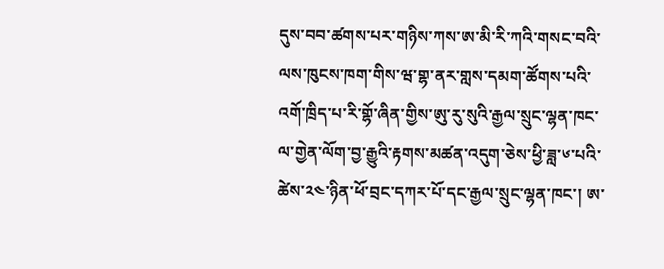དུས་བབ་ཚགས་པར་གཉིས་ཀས་ཨ་མི་རི་ཀའི་གསང་བའི་ལས་ཁུངས་ཁག་གིས་ཝ་གྷ་ནར་གླས་དམག་ཚོགས་པའི་འགོ་ཁྲིད་པ་རི་གྷོ་ཞིན་གྱིས་ཨུ་རུ་སུའི་རྒྱལ་སྲུང་ལྷན་ཁང་ལ་གྱེན་ལོག་བྱ་རྒྱུའི་རྟགས་མཚན་འདུག་ཅེས་ཕྱི་ཟླ་༦་པའི་ཚེས་༢༤་ཉིན་ཕོ་བྲང་དཀར་པོ་དང་རྒྱལ་སྲུང་ལྷན་ཁང་། ཨ་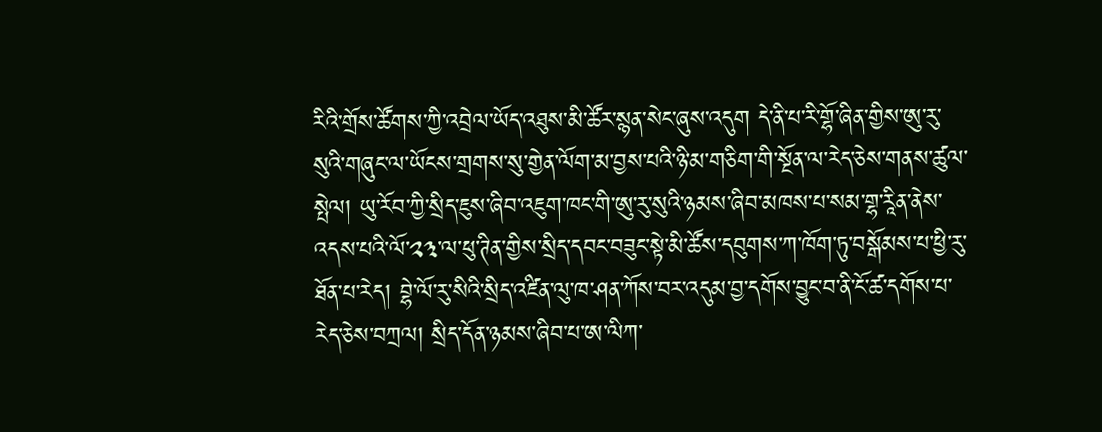རིའི་གྲོས་ཚོགས་ཀྱི་འབྲེལ་ཡོད་འཐུས་མི་ཚོར་སྙན་སེང་ཞུས་འདུག དེ་ནི་པ་རི་གྷོ་ཞིན་གྱིས་ཨུ་རུ་སུའི་གཞུང་ལ་ཡོངས་གྲགས་སུ་གྱེན་ལོག་མ་བྱས་པའི་ཉི་མ་གཅིག་གི་སྔོན་ལ་རེད་ཅེས་གནས་ཚུལ་སྤེལ། ཡུ་རོབ་ཀྱི་སྲིད་ཇུས་ཞིབ་འཇུག་ཁང་གི་ཨུ་རུ་སུའི་ཉམས་ཞིབ་མཁས་པ་སམ་གྷ་རཱིན་ནེས་འདས་པའི་ལོ་༢༣་ལ་ཕུ་ཊིན་གྱིས་སྲིད་དབང་བཟུང་སྟེ་མི་ཚོས་དབུགས་ཀ་ཁོག་ཏུ་བསྒོམས་པ་ཕྱི་རུ་ཐོན་པ་རེད། བྷེ་ལོ་རུ་སིའི་སྲིད་འཛིན་ལུ་ཁ་ཤན་ཀོས་བར་འདུམ་བྱ་དགོས་བྱུང་བ་ནི་ངོ་ཚ་དགོས་པ་རེད་ཅེས་བཀྲལ། སྲིད་དོན་ཉམས་ཞིབ་པ་ཨ་ལིཀ་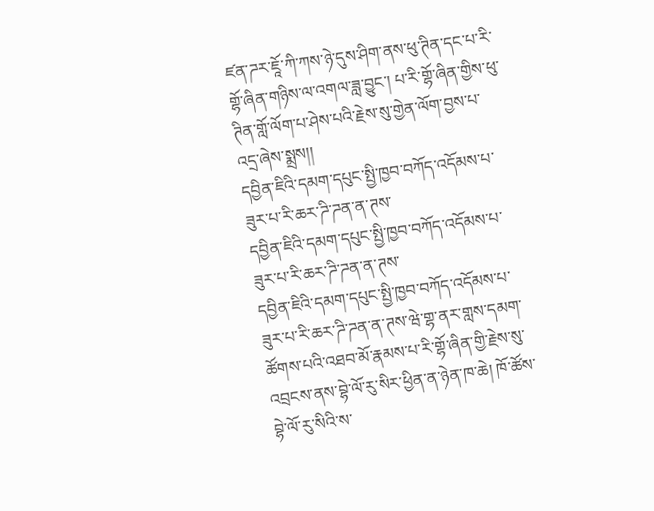ཛན་ཌར་ཇཱོ་ཀི་ཀས་ཉེ་དུས་ཤིག་ནས་ཕུ་ཊིན་དང་པ་རི་གྷོ་ཞིན་གཉིས་ལ་འགལ་ཟླ་བྱུང་། པ་རི་གྷོ་ཞིན་གྱིས་ཕུ་ཊིན་གློ་ལོག་པ་ཤེས་པའི་རྗེས་སུ་གྱེན་ལོག་བྱས་པ་འདྲ་ཞེས་སྨྲས།།
དབྱིན་ཇིའི་དམག་དཔུང་སྤྱི་ཁྱབ་བཀོད་འདོམས་པ་ཟུར་པ་རི་ཆར་ཌི་ཌན་ན་ཊས་
དབྱིན་ཇིའི་དམག་དཔུང་སྤྱི་ཁྱབ་བཀོད་འདོམས་པ་ཟུར་པ་རི་ཆར་ཌི་ཌན་ན་ཊས་
དབྱིན་ཇིའི་དམག་དཔུང་སྤྱི་ཁྱབ་བཀོད་འདོམས་པ་ཟུར་པ་རི་ཆར་ཌི་ཌན་ན་ཊས་ཝེ་གྷ་ནར་གླས་དམག་ཚོགས་པའི་འཐབ་མོ་རྣམས་པ་རི་གྷོ་ཞིན་གྱི་རྗེས་སུ་འབྲངས་ནས་བྷེ་ལོ་རུ་སིར་ཕྱིན་ན་ཉེན་ཁ་ཆེ། ཁོ་ཚོས་བྷེ་ལོ་རུ་སིའི་ས་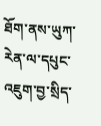ཐོག་ནས་ཡུཀ་རེན་ལ་དཔུང་འཇུག་བྱ་སྲིད་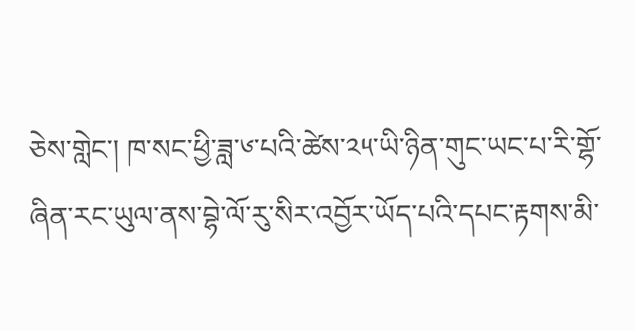ཅེས་གླེང་། ཁ་སང་ཕྱི་ཟླ་༦་པའི་ཚེས་༢༥་ཡི་ཉིན་གུང་ཡང་པ་རི་གྷོ་ཞིན་རང་ཡུལ་ནས་བྷེ་ལོ་རུ་སིར་འབྱོར་ཡོད་པའི་དཔང་རྟགས་མི་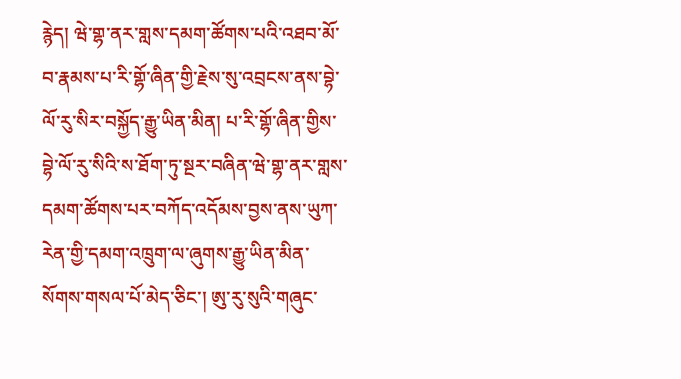རྙེད། ཝེ་གྷ་ནར་གླས་དམག་ཚོགས་པའི་འཐབ་མོ་བ་རྣམས་པ་རི་གྷོ་ཞིན་གྱི་རྗེས་སུ་འབྲངས་ནས་བྷེ་ལོ་རུ་སིར་བསྐྱོད་རྒྱུ་ཡིན་མིན། པ་རི་གྷོ་ཞིན་གྱིས་བྷེ་ལོ་རུ་སིའི་ས་ཐོག་ཏུ་སྔར་བཞིན་ཝེ་གྷ་ནར་གླས་དམག་ཚོགས་པར་བཀོད་འདོམས་བྱས་ནས་ཡུཀ་རེན་གྱི་དམག་འཁྲུག་ལ་ཞུགས་རྒྱུ་ཡིན་མིན་སོགས་གསལ་པོ་མེད་ཅིང་། ཨུ་རུ་སུའི་གཞུང་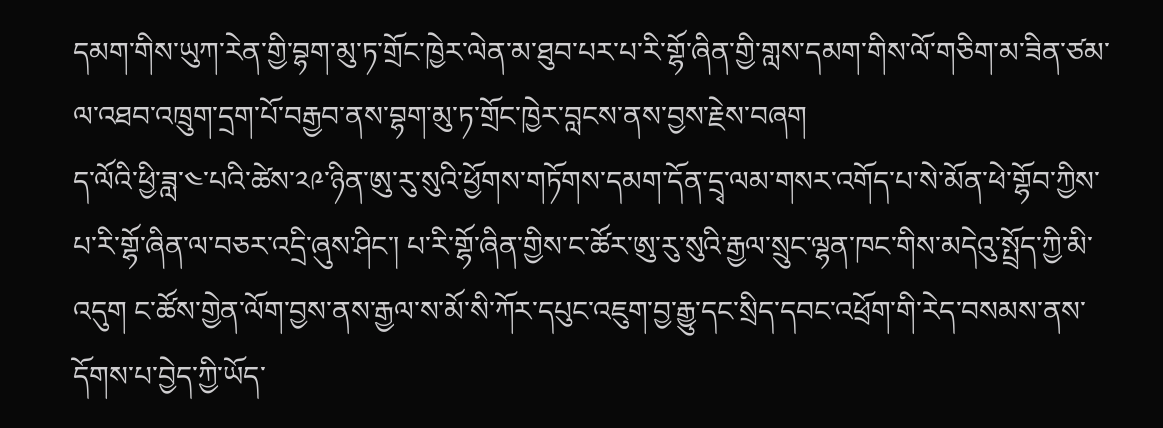དམག་གིས་ཡུཀ་རེན་གྱི་བྷག་མུ་ཏ་གྲོང་ཁྱེར་ལེན་མ་ཐུབ་པར་པ་རི་གྷོ་ཞིན་གྱི་གླས་དམག་གིས་ལོ་གཅིག་མ་ཟིན་ཙམ་ལ་འཐབ་འཁྲུག་དྲག་པོ་བརྒྱབ་ནས་བྷག་མུ་ཏ་གྲོང་ཁྱེར་བླངས་ནས་བྱས་རྗེས་བཞག
ད་ལོའི་ཕྱི་ཟླ་༤་པའི་ཚེས་༢༩་ཉིན་ཨུ་རུ་སུའི་ཕྱོགས་གཏོགས་དམག་དོན་དྲྭ་ལམ་གསར་འགོད་པ་སེ་མོན་ཕེ་གྷོབ་ཀྱིས་པ་རི་གྷོ་ཞིན་ལ་བཅར་འདྲི་ཞུས་ཤིང་། པ་རི་གྷོ་ཞིན་གྱིས་ང་ཚོར་ཨུ་རུ་སུའི་རྒྱལ་སྲུང་ལྷན་ཁང་གིས་མདེའུ་སྤྲོད་ཀྱི་མི་འདུག ང་ཚོས་གྱེན་ལོག་བྱས་ནས་རྒྱལ་ས་མོ་སི་ཀོར་དཔུང་འཇུག་བྱ་རྒྱུ་དང་སྲིད་དབང་འཕྲོག་གི་རེད་བསམས་ནས་དོགས་པ་བྱེད་ཀྱི་ཡོད་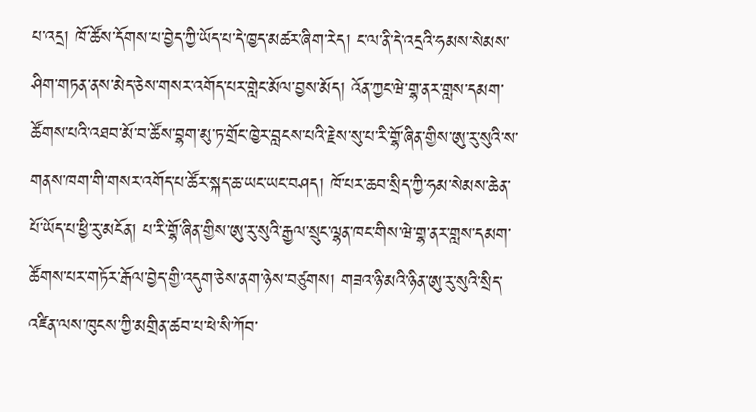པ་འདྲ། ཁོ་ཚོས་དོགས་པ་བྱེད་ཀྱི་ཡོད་པ་དེ་ཁྱད་མཚར་ཞིག་རེད། ང་ལ་ནི་དེ་འདྲའི་ཧམས་སེམས་ཤིག་གཏན་ནས་མེད་ཅེས་གསར་འགོད་པར་གླེང་མོལ་བྱས་མོད། འོན་ཀྱང་ཝེ་གྷ་ནར་གླས་དམག་ཚོགས་པའི་འཐབ་མོ་བ་ཚོས་བྷག་མུ་ཏ་གྲོང་ཁྱེར་བླངས་པའི་རྗེས་སུ་པ་རི་གྷོ་ཞིན་གྱིས་ཨུ་རུ་སུའི་ས་གནས་ཁག་གི་གསར་འགོད་པ་ཚོར་སྐད་ཆ་ཡང་ཡང་བཤད། ཁོ་པར་ཆབ་སྲིད་ཀྱི་ཧམ་སེམས་ཆེན་པོ་ཡོད་པ་ཕྱི་རུ་མངོན། པ་རི་གྷོ་ཞིན་གྱིས་ཨུ་རུ་སུའི་རྒྱལ་སྲུང་ལྷན་ཁང་གིས་ཝེ་གྷ་ནར་གླས་དམག་ཚོགས་པར་གཏོར་རྒོལ་བྱེད་གྱི་འདུག་ཅེས་ནག་ཉེས་བཙུགས། གཟའ་ཉི་མའི་ཉིན་ཨུ་རུ་སུའི་སྲིད་འཛིན་ལས་ཁུངས་ཀྱི་མགྲིན་ཚབ་པ་ཕེ་སི་ཀོབ་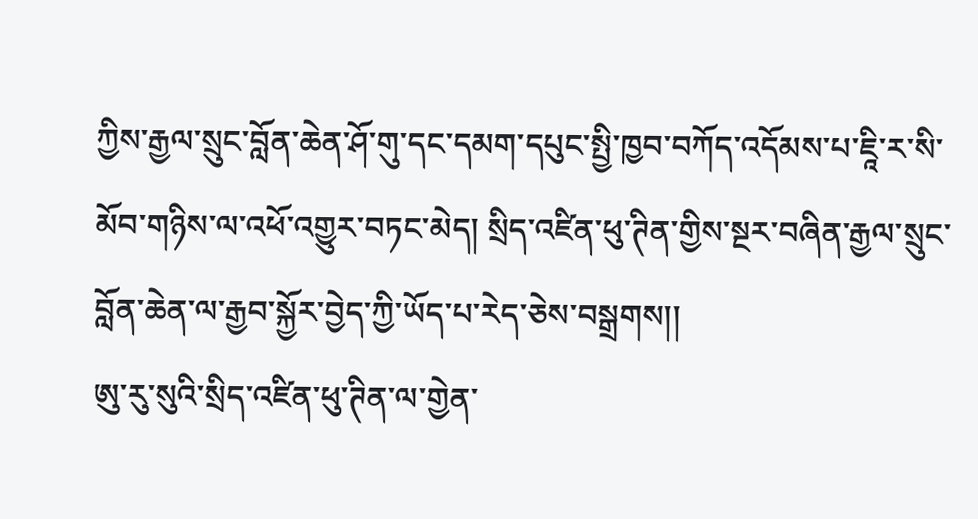ཀྱིས་རྒྱལ་སྲུང་བློན་ཆེན་ཤོ་གུ་དང་དམག་དཔུང་སྤྱི་ཁྱབ་བཀོད་འདོམས་པ་ཇཱི་ར་སི་མོབ་གཉིས་ལ་འཕོ་འགྱུར་བཏང་མེད། སྲིད་འཛིན་ཕུ་ཊིན་གྱིས་སྔར་བཞིན་རྒྱལ་སྲུང་བློན་ཆེན་ལ་རྒྱབ་སྐྱོར་བྱེད་ཀྱི་ཡོད་པ་རེད་ཅེས་བསྒྲགས།།
ཨུ་རུ་སུའི་སྲིད་འཛིན་ཕུ་ཊིན་ལ་གྱེན་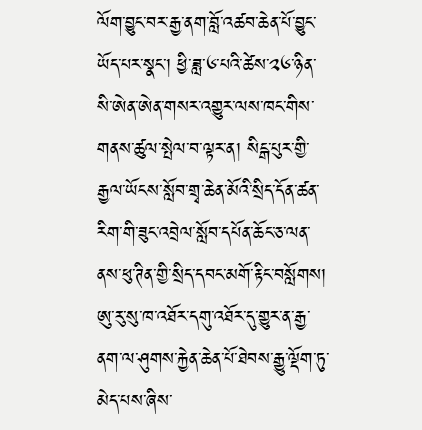ལོག་བྱུང་བར་རྒྱ་ནག་བློ་འཚབ་ཆེན་པོ་བྱུང་ཡོད་པར་སྣང་། ཕྱི་ཟླ་༦་པའི་ཚེས་༢༦་ཉིན་སི་ཨེན་ཨེན་གསར་འགྱུར་ལས་ཁང་གིས་གནས་ཚུལ་སྤེལ་བ་ལྟར་ན། སིངྒ་པུར་གྱི་རྒྱལ་ཡོངས་སློབ་གྲྭ་ཆེན་མོའི་སྲིད་དོན་ཚན་རིག་གི་ཟུང་འབྲེལ་སློབ་དཔོན་ཆོང་ཅ་ལན་ནས་ཕུ་ཊིན་གྱི་སྲིད་དབང་མགོ་རྟིང་བསློགས། ཨུ་རུ་སུ་ཁ་འཐོར་དགུ་འཐོར་དུ་གྱུར་ན་རྒྱ་ནག་ལ་ཤུགས་རྐྱེན་ཆེན་པོ་ཐེབས་རྒྱུ་ལྡོག་ཏུ་མེད་པས་ཞིས་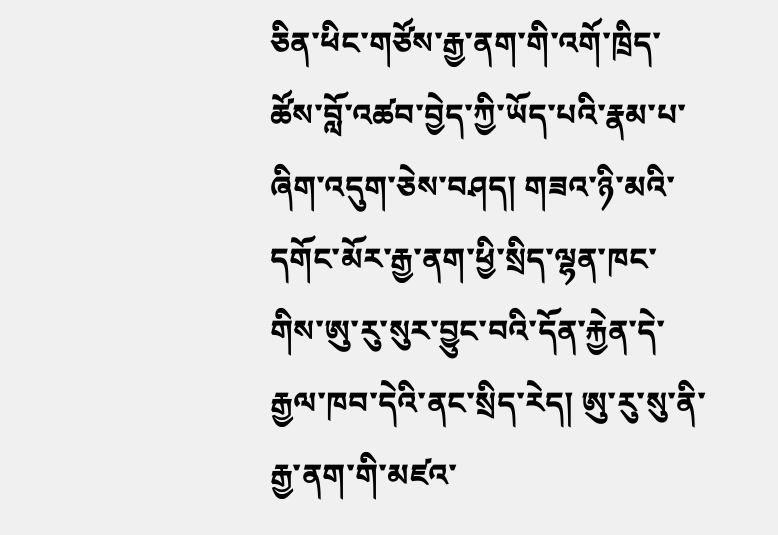ཅིན་ཕིང་གཙོས་རྒྱ་ནག་གི་འགོ་ཁྲིད་ཚོས་བློ་འཚབ་བྱེད་ཀྱི་ཡོད་པའི་རྣམ་པ་ཞིག་འདུག་ཅེས་བཤད། གཟའ་ཉི་མའི་དགོང་མོར་རྒྱ་ནག་ཕྱི་སྲིད་ལྷན་ཁང་གིས་ཨུ་རུ་སུར་བྱུང་བའི་དོན་རྐྱེན་དེ་རྒྱལ་ཁབ་དེའི་ནང་སྲིད་རེད། ཨུ་རུ་སུ་ནི་རྒྱ་ནག་གི་མཛའ་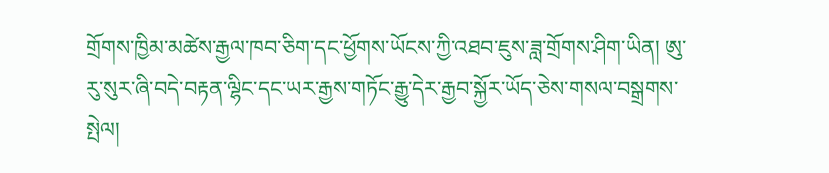གྲོགས་ཁྱིམ་མཚེས་རྒྱལ་ཁབ་ཅིག་དང་ཕྱོགས་ཡོངས་ཀྱི་འཐབ་ཇུས་ཟླ་གྲོགས་ཤིག་ཡིན། ཨུ་རུ་སུར་ཞི་བདེ་བརྟན་ལྷིང་དང་ཡར་རྒྱས་གཏོང་རྒྱུ་དེར་རྒྱབ་སྐྱོར་ཡོད་ཅེས་གསལ་བསྒྲགས་སྤེལ།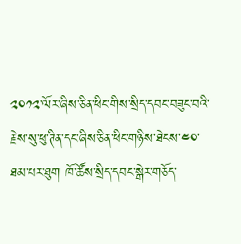༢༠༡༢་ལོར་ཞིས་ཅིན་ཕིང་གིས་སྲིད་དབང་བཟུང་བའི་རྗེས་སུ་ཕུ་ཊིན་དང་ཞིས་ཅིན་ཕིང་གཉིས་ཐེངས་༤༠་ཐམ་པར་ཐུག ཁོ་ཚོས་སྲིད་དབང་སྒེར་གཅོད་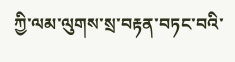ཀྱི་ལམ་ལུགས་སྲ་བརྟན་བཏང་བའི་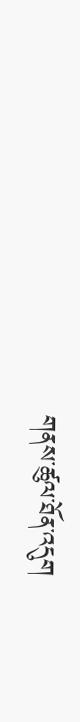གནས་ཚུལ་ཐོན་འདུག